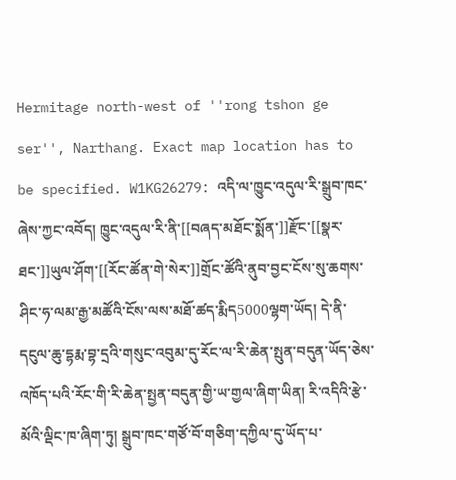Hermitage north-west of ''rong tshon ge ser'', Narthang. Exact map location has to be specified. W1KG26279: འདི་ལ་ཁྱུང་འདུལ་རི་སྒྲུབ་ཁང་ཞེས་ཀྱང་འབོད། ཁྱུང་འདུལ་རི་ནི་[[བཞད་མཐོང་སྨོན་]]རྫོང་[[སྣར་ཐང་]]ཡུལ་ཤོག་[[རོང་ཚོན་གེ་སེར་]]གྲོང་ཚོའི་ནུབ་བྱང་ངོས་སུ་ཆགས་ཤིང་ཧ་ལམ་རྒྱ་མཚོའི་ངོས་ལས་མཐོ་ཚད་རྨིད5000ལྷག་ཡོད། དེ་ནི་དངུལ་ཆུ་དྷརྨ་བྷ་དྲའི་གསུང་འབུམ་དུ་རོང་ལ་རི་ཆེན་སྤུན་བདུན་ཡོད་ཅེས་འཁོད་པའི་རོང་གི་རི་ཆེན་སྤྱན་བདུན་གྱི་ཡ་གྱལ་ཞིག་ཡིན། རི་འདིའི་རྩེ་མོའི་ལྡིང་ཁ་ཞིག་ཏུ། སྒྲུབ་ཁང་གཙོ་བོ་གཅིག་དཀྱིལ་དུ་ཡོད་པ་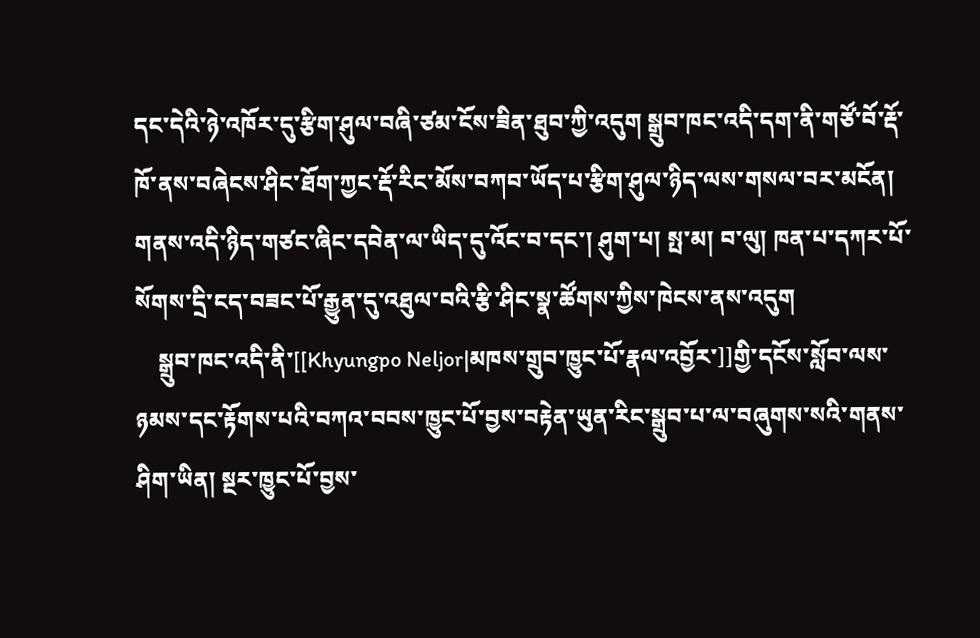དང་དེའི་ཉེ་འཁོར་དུ་རྩིག་ཤུལ་བཞི་ཙམ་ངོས་ཟིན་ཐུབ་ཀྱི་འདུག སྒྲུབ་ཁང་འདི་དག་ནི་གཙོ་བོ་རྡོ་ཁོ་ནས་བཞེངས་ཤིང་ཐོག་ཀྱང་རྡོ་རིང་མོས་བཀབ་ཡོད་པ་རྩིག་ཤུལ་ཉིད་ལས་གསལ་བར་མངོན། གནས་འདི་ཉིད་གཙང་ཞིང་དབེན་ལ་ཡིད་དུ་འོང་བ་དང་། ཤུག་པ། སྤ་མ། བ་ལུ། ཁན་པ་དཀར་པོ་སོགས་དྲི་ངད་བཟང་པོ་རྒྱུན་དུ་འཐུལ་བའི་རྩི་ཤིང་སྣ་ཚོགས་ཀྱིས་ཁེངས་ནས་འདུག
    སྒྲུབ་ཁང་འདི་ནི་[[Khyungpo Neljor|མཁས་གྲུབ་ཁྱུང་པོ་རྣལ་འབྱོར་]]གྱི་དངོས་སློབ་ལས་ཉམས་དང་རྟོགས་པའི་བཀའ་བབས་ཁྱུང་པོ་བྱས་བརྟེན་ཡུན་རིང་སྒྲུབ་པ་ལ་བཞུགས་སའི་གནས་ཤིག་ཡིན། སྔར་ཁྱུང་པོ་བྱས་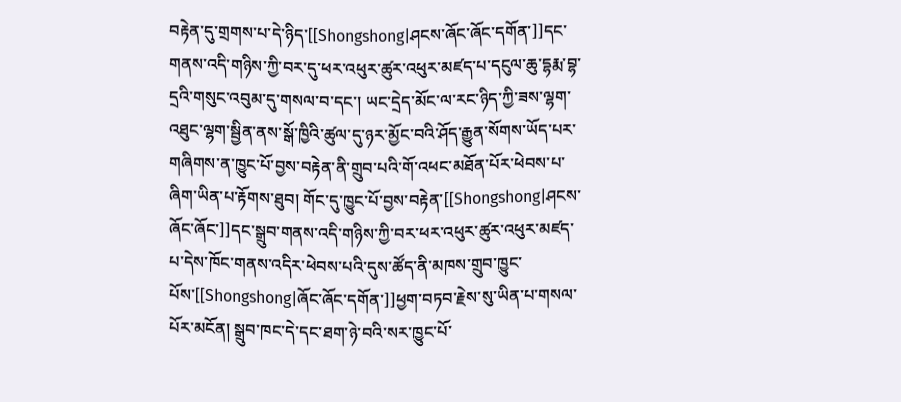བརྟེན་དུ་གྲགས་པ་དེ་ཉིད་[[Shongshong|ཤངས་ཞོང་ཞོང་དགོན་]]དང་གནས་འདི་གཉིས་ཀྱི་བར་དུ་ཕར་འཕུར་ཚུར་འཕུར་མཛད་པ་དངུལ་ཆུ་དྷརྨ་བྷ་དྲའི་གསུང་འབུམ་དུ་གསལ་བ་དང་། ཡང་དྲེད་མོང་ལ་རང་ཉིད་ཀྱི་ཟས་ལྷག་འཐུང་ལྷག་སྦྱིན་ནས་སྒོ་ཁྱིའི་ཚུལ་དུ་ཉར་མྱོང་བའི་ཤོད་རྒྱུན་སོགས་ཡོད་པར་གཞིགས་ན་ཁྱུང་པོ་བྱས་བརྟེན་ནི་གྲུབ་པའི་གོ་འཕང་མཐོན་པོར་ཕེབས་པ་ཞིག་ཡིན་པ་རྟོགས་ཐུབ། གོང་དུ་ཁྱུང་པོ་བྱས་བརྟེན་[[Shongshong|ཤངས་ཞོང་ཞོང་]]དང་སྒྲུབ་གནས་འདི་གཉིས་ཀྱི་བར་ཕར་འཕུར་ཚུར་འཕུར་མཛད་པ་དེས་ཁོང་གནས་འདིར་ཕེབས་པའི་དུས་ཚོད་ནི་མཁས་གྲུབ་ཁྱུང་པོས་[[Shongshong|ཞོང་ཞོང་དགོན་]]ཕྱག་བཏབ་རྗེས་སུ་ཡིན་པ་གསལ་པོར་མངོན། སྒྲུབ་ཁང་དེ་དང་ཐག་ཉེ་བའི་སར་ཁྱུང་པོ་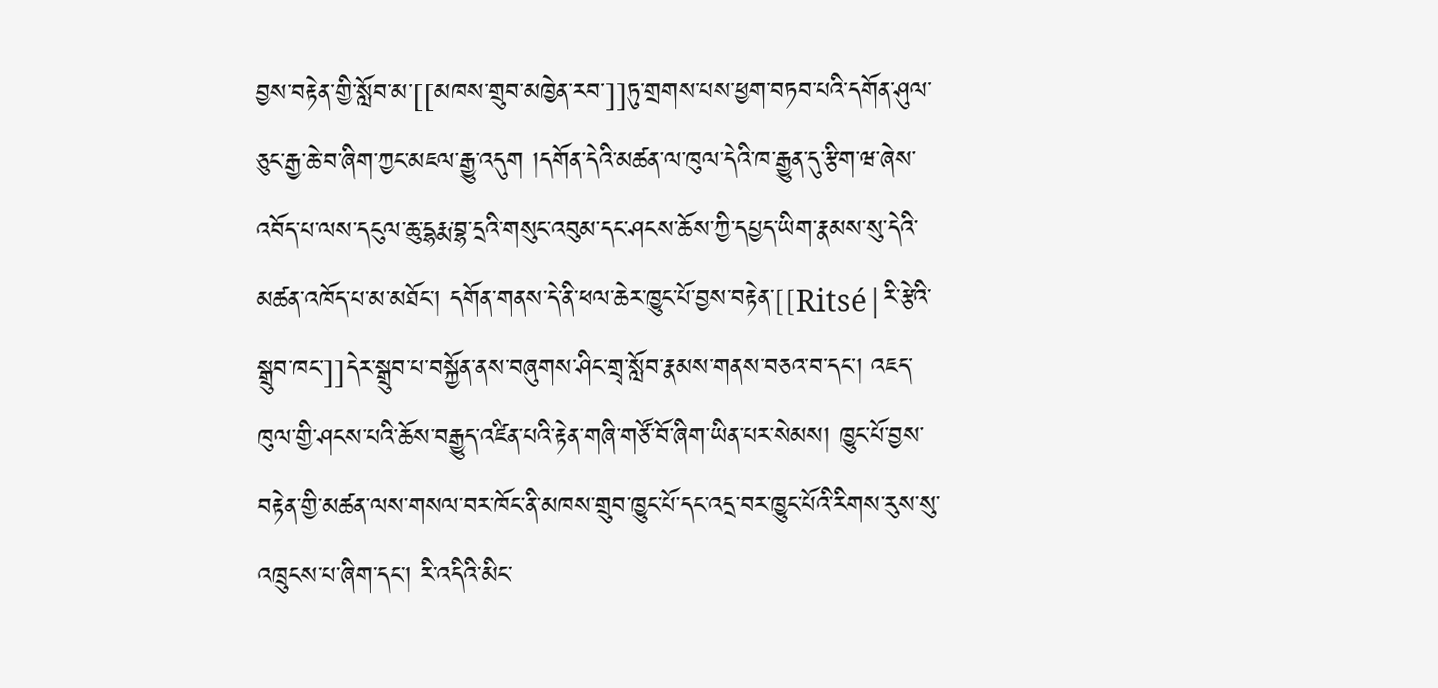བྱས་བརྟེན་གྱི་སློབ་མ་[[མཁས་གྲུབ་མཁྱེན་རབ་]]ཏུ་གྲགས་པས་ཕྱག་བཏབ་པའི་དགོན་ཤུལ་ཅུང་རྒྱ་ཆེ་བ་ཞིག་ཀྱང་མཇལ་རྒྱུ་འདུག །དགོན་དེའི་མཚན་ལ་ཁུལ་དེའི་ཁ་རྒྱུན་དུ་རྩིག་ཝ་ཞེས་འབོད་པ་ལས་དངུལ་ཆུ་དྷརྨ་བྷ་དྲའི་གསུང་འབུམ་དང་ཤངས་ཆོས་ཀྱི་དཔྱད་ཡིག་རྣམས་སུ་དེའི་མཚན་འཁོད་པ་མ་མཐོང་། དགོན་གནས་དེ་ནི་ཕལ་ཆེར་ཁྱུང་པོ་བྱས་བརྟེན་[[Ritsé|རི་རྩེའི་སྒྲུབ་ཁང་]]དེར་སྒྲུབ་པ་བསྐྱོན་ནས་བཞུགས་ཤིང་གྲྭ་སློབ་རྣམས་གནས་བཅའ་བ་དང་། འཇད་ཁུལ་གྱི་ཤངས་པའི་ཆོས་བརྒྱུད་འཛིན་པའི་རྟེན་གཞི་གཙོ་བོ་ཞིག་ཡིན་པར་སེམས། ཁྱུང་པོ་བྱས་བརྟེན་གྱི་མཚན་ལས་གསལ་བར་ཁོང་ནི་མཁས་གྲུབ་ཁྱུང་པོ་དང་འདྲ་བར་ཁྱུང་པོའི་རིགས་རུས་སུ་འཁྲུངས་པ་ཞིག་དང་། རི་འདིའི་མིང་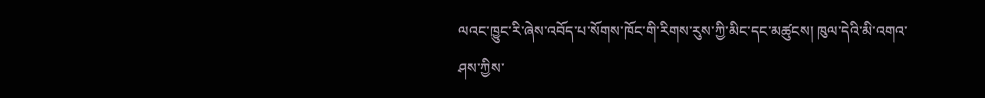ལའང་ཁྱུང་རི་ཞེས་འབོད་པ་སོགས་ཁོང་གི་རིགས་རུས་ཀྱི་མིང་དང་མཚུངས། ཁུལ་དེའི་མི་འགའ་ཤས་ཀྱིས་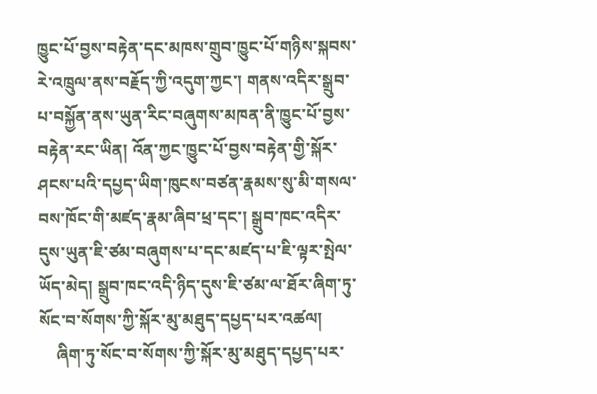ཁྱུང་པོ་བྱས་བརྟེན་དང་མཁས་གྲུབ་ཁྱུང་པོ་གཉིས་སྐབས་རེ་འཁྲུལ་ནས་བརྗོད་ཀྱི་འདུག་ཀྱང་། གནས་འདིར་སྒྲུབ་པ་བསྐྱོན་ནས་ཡུན་རིང་བཞུགས་མཁན་ནི་ཁྱུང་པོ་བྱས་བརྟེན་རང་ཡིན། འོན་ཀྱང་ཁྱུང་པོ་བྱས་བརྟེན་གྱི་སྐོར་ཤངས་པའི་དཔྱད་ཡིག་ཁུངས་བཙན་རྣམས་སུ་མི་གསལ་བས་ཁོང་གི་མཛད་རྣམ་ཞིབ་ཕྲ་དང་། སྒྲུབ་ཁང་འདིར་དུས་ཡུན་ཇི་ཙམ་བཞུགས་པ་དང་མཛད་པ་ཇི་ལྟར་སྤེལ་ཡོད་མེད། སྒྲུབ་ཁང་འདི་ཉིད་དུས་ཇི་ཙམ་ལ་ཐོར་ཞིག་ཏུ་སོང་བ་སོགས་ཀྱི་སྐོར་མུ་མཐུད་དཔྱད་པར་འཚལ།
    ཞིག་ཏུ་སོང་བ་སོགས་ཀྱི་སྐོར་མུ་མཐུད་དཔྱད་པར་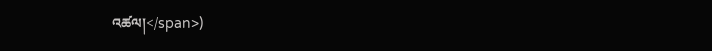འཚལ།</span>)